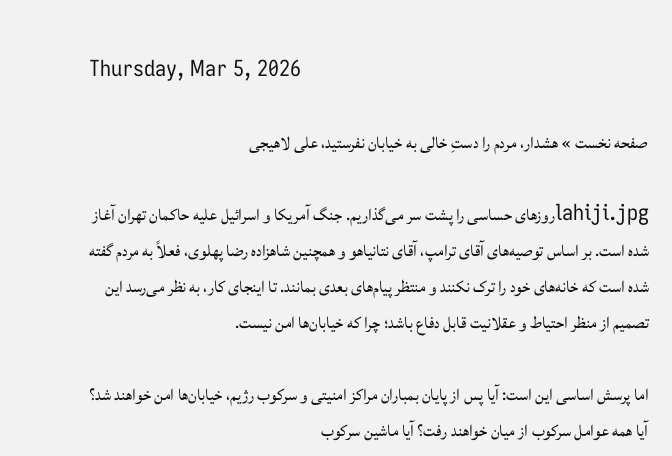Thursday, Mar 5, 2026

صفحه نخست » هشدار، مردم را دستِ خالی به خیابان نفرستید، علی لاهیجی

lahiji.jpgروزهای حساسی را پشت سر می‌گذاریم. جنگ آمریکا و اسرائیل علیه حاکمان تهران آغاز شده است. بر اساس توصیه‌های آقای ترامپ، آقای نتانیاهو و همچنین شاهزاده رضا پهلوی، فعلاً به مردم گفته شده است که خانه‌های خود را ترک نکنند و منتظر پیام‌های بعدی بمانند. تا اینجای کار، به نظر می‌رسد این تصمیم از منظر احتیاط و عقلانیت قابل دفاع باشد؛ چرا که خیابان‌ها امن نیست.

اما پرسش اساسی این است: آیا پس از پایان بمباران مراکز امنیتی و سرکوب رژیم، خیابان‌ها امن خواهند شد؟ آیا همه عوامل سرکوب از میان خواهند رفت؟ آیا ماشین سرکوب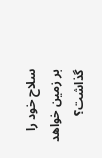سلاح خود را بر زمین خواهد گذاشت؟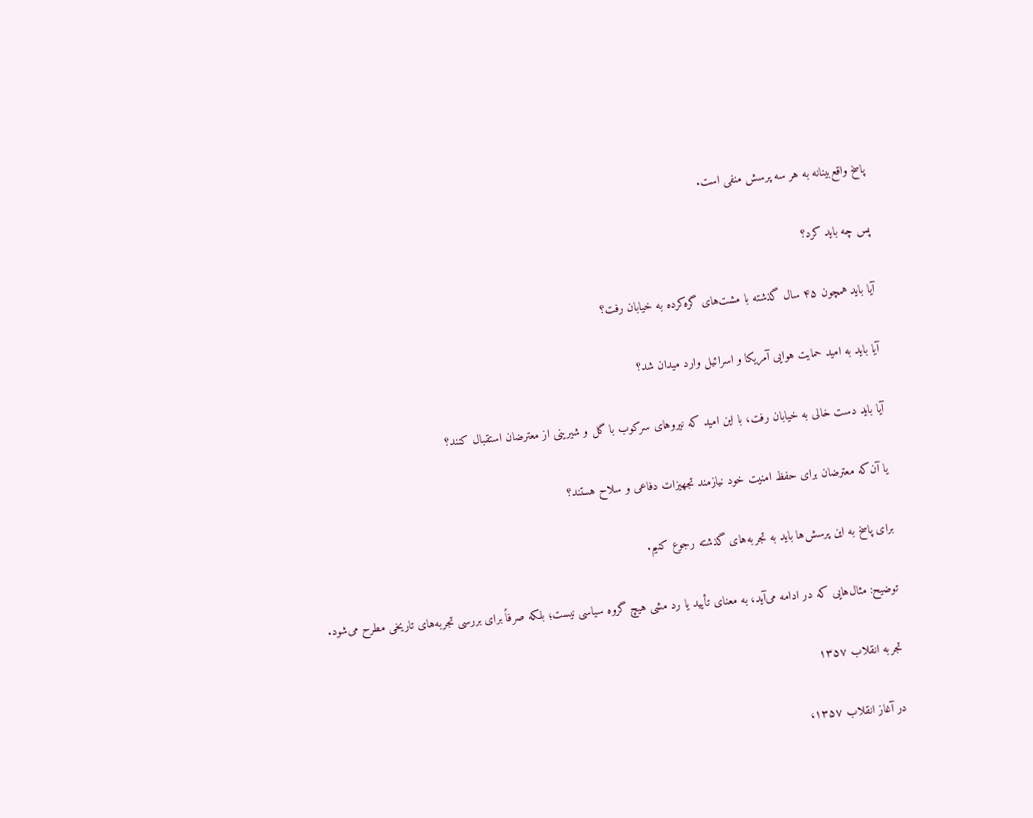پاسخ واقع‌بینانه به هر سه پرسش منفی است.

پس چه باید کرد؟

آیا باید همچون ۴۵ سال گذشته با مشت‌های گره‌کرده به خیابان رفت؟

آیا باید به امید حمایت هوایی آمریکا و اسرائیل وارد میدان شد؟

آیا باید دست خالی به خیابان رفت، با این امید که نیروهای سرکوب با گل و شیرینی از معترضان استقبال کنند؟

یا آن‌که معترضان برای حفظ امنیت خود نیازمند تجهیزات دفاعی و سلاح هستند؟

برای پاسخ به این پرسش‌ها باید به تجربه‌های گذشته رجوع کنیم.

توضیح: مثال‌هایی که در ادامه می‌آید، به معنای تأیید یا رد مشی هیچ گروه سیاسی نیست؛ بلکه صرفاً برای بررسی تجربه‌های تاریخی مطرح می‌شود.

تجربه انقلاب ۱۳۵۷

در آغاز انقلاب ۱۳۵۷،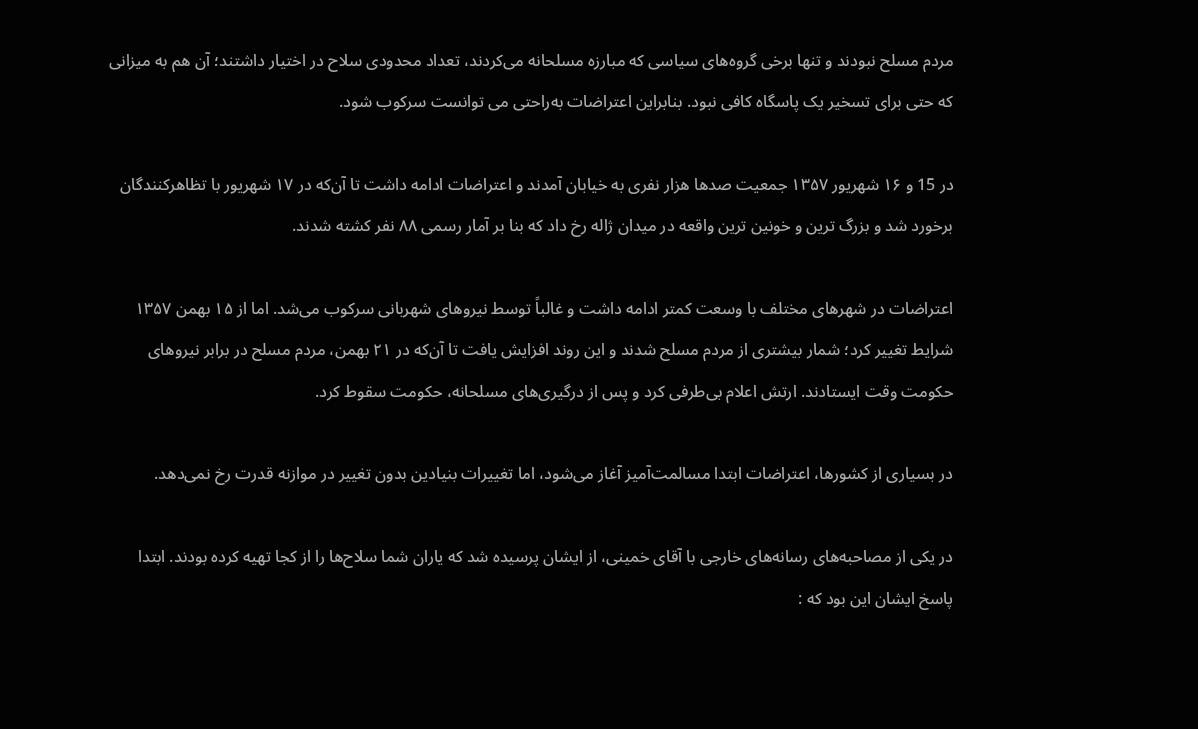مردم مسلح نبودند و تنها برخی گروه‌های سیاسی که مبارزه مسلحانه می‌کردند، تعداد محدودی سلاح در اختیار داشتند؛ آن هم به میزانی که حتی برای تسخیر یک پاسگاه کافی نبود. بنابراین اعتراضات به‌راحتی می توانست سرکوب شود.

در 15 و ۱۶ شهریور ۱۳۵۷ جمعیت صدها هزار نفری به خیابان آمدند و اعتراضات ادامه داشت تا آن‌که در ۱۷ شهریور با تظاهرکنندگان برخورد شد و بزرگ ترین و خونین ترین واقعه در میدان ژاله رخ داد که بنا بر آمار رسمی ۸۸ نفر کشته شدند.

اعتراضات در شهرهای مختلف با وسعت کمتر ادامه داشت و غالباً توسط نیروهای شهربانی سرکوب می‌شد. اما از ۱۵ بهمن ۱۳۵۷ شرایط تغییر کرد؛ شمار بیشتری از مردم مسلح شدند و این روند افزایش یافت تا آن‌که در ۲۱ بهمن، مردم مسلح در برابر نیروهای حکومت وقت ایستادند. ارتش اعلام بی‌طرفی کرد و پس از درگیری‌های مسلحانه، حکومت سقوط کرد.

در بسیاری از کشورها، اعتراضات ابتدا مسالمت‌آمیز آغاز می‌شود، اما تغییرات بنیادین بدون تغییر در موازنه قدرت رخ نمی‌دهد.

در یکی از مصاحبه‌های رسانه‌های خارجی با آقای خمینی، از ایشان پرسیده شد که یاران شما سلاح‌ها را از کجا تهیه کرده بودند. ابتدا پاسخ ایشان این بود که :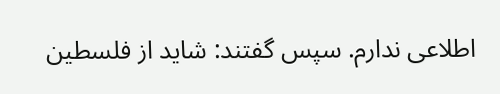اطلاعی ندارم. سپس گفتند: شاید از فلسطین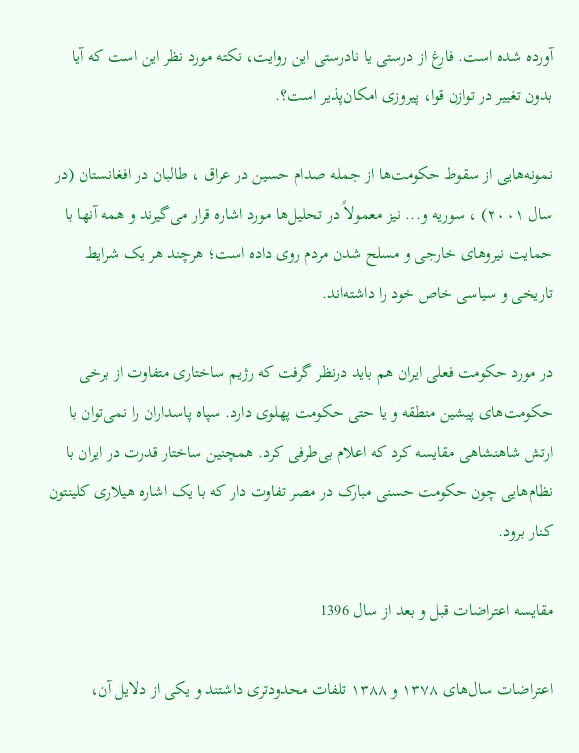آورده شده است. فارغ از درستی یا نادرستی این روایت، نکته مورد نظر این است که آیا بدون تغییر در توازن قوا، پیروزی امکان‌پذیر است؟.

نمونه‌هایی از سقوط حکومت‌ها از جمله صدام حسین در عراق ، طالبان در افغانستان (در سال ۲۰۰۱) ، سوریه و... نیز معمولاً در تحلیل‌ها مورد اشاره قرار می‌گیرند و همه آنها با حمایت نیروهای خارجی و مسلح شدن مردم روی داده است؛ هرچند هر یک شرایط تاریخی و سیاسی خاص خود را داشته‌اند.

در مورد حکومت فعلی ایران هم باید درنظر گرفت که رژیم ساختاری متفاوت از برخی حکومت‌های پیشین منطقه و یا حتی حکومت پهلوی دارد. سپاه پاسداران را نمی‌توان با ارتش شاهنشاهی مقایسه کرد که اعلام بی‌طرفی کرد. همچنین ساختار قدرت در ایران با نظام‌هایی چون حکومت حسنی مبارک در مصر تفاوت دار که با یک اشاره هیلاری کلینتون کنار برود.

مقایسه اعتراضات قبل و بعد از سال 1396

اعتراضات سال‌های ۱۳۷۸ و ۱۳۸۸ تلفات محدودتری داشتند و یکی از دلایل آن،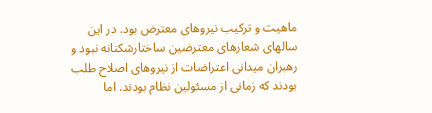ماهیت و ترکیب نیروهای معترض بود. در این سالهای شعارهای معترضین ساختارشکنانه نبود و رهبران میدانی اعتراضات از نیروهای اصلاح طلب بودند که زمانی از مسئولین نظام بودند. اما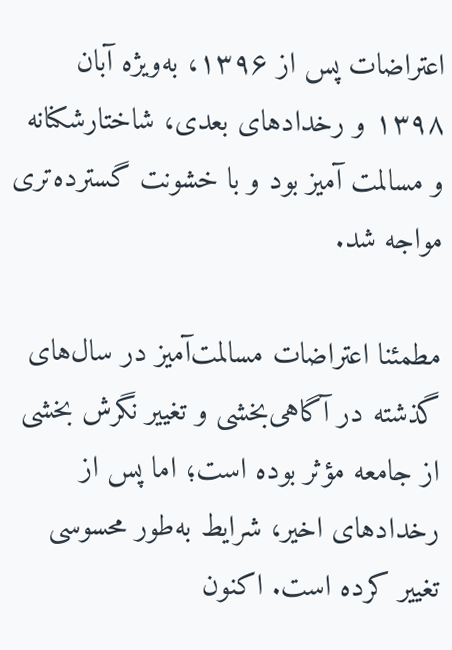اعتراضات پس از ۱۳۹۶، به‌ویژه آبان ۱۳۹۸ و رخدادهای بعدی، شاختارشکنانه و مسالمت آمیز بود و با خشونت گسترده‌تری مواجه شد.

مطمئنا اعتراضات مسالمت‌آمیز در سال‌های گذشته در آگاهی‌بخشی و تغییر نگرش بخشی از جامعه مؤثر بوده است؛ اما پس از رخدادهای اخیر، شرایط به‌طور محسوسی تغییر کرده است. اکنون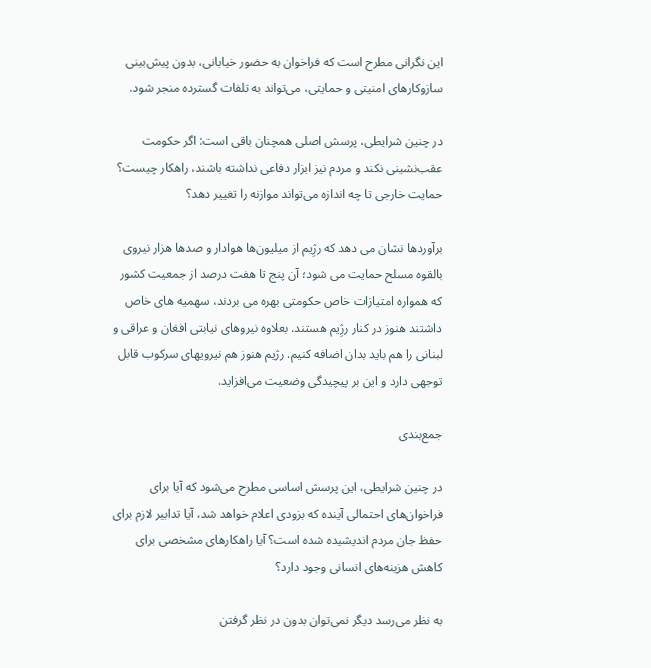این نگرانی مطرح است که فراخوان به حضور خیابانی، بدون پیش‌بینی سازوکارهای امنیتی و حمایتی، می‌تواند به تلفات گسترده منجر شود.

در چنین شرایطی، پرسش اصلی همچنان باقی است: اگر حکومت عقب‌نشینی نکند و مردم نیز ابزار دفاعی نداشته باشند، راهکار چیست؟ حمایت خارجی تا چه اندازه می‌تواند موازنه را تغییر دهد؟

برآوردها نشان می دهد که رژِیم از میلیون‌ها هوادار و صدها هزار نیروی بالقوه مسلح حمایت می شود؛ آن پنج تا هفت درصد از جمعیت کشور که همواره امتیازات خاص حکومتی بهره می بردند، سهمیه های خاص داشتند هنوز در کنار رژِیم هستند. بعلاوه نیروهای نیابتی افغان و عراقی و لبنانی را هم باید بدان اضافه کنیم. رژیم هنوز هم نیرویهای سرکوب قابل توجهی دارد و این بر پیچیدگی وضعیت می‌افزاید.

جمع‌بندی

در چنین شرایطی، این پرسش اساسی مطرح می‌شود که آیا برای فراخوان‌های احتمالی آینده که بزودی اعلام خواهد شد، آیا تدابیر لازم برای حفظ جان مردم اندیشیده شده است؟ آیا راهکارهای مشخصی برای کاهش هزینه‌های انسانی وجود دارد؟

به نظر می‌رسد دیگر نمی‌توان بدون در نظر گرفتن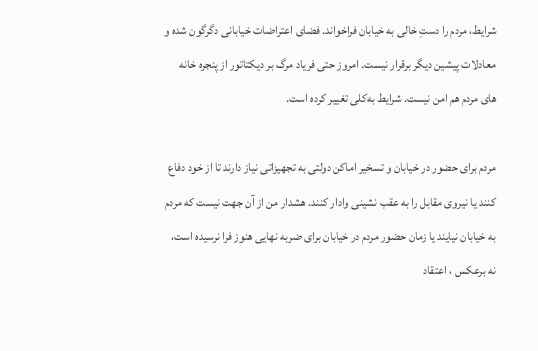شرایط، مردم را دستِ خالی به خیابان فراخواند. فضای اعتراضات خیابانی دگرگون شده و معادلات پیشین دیگر برقرار نیست. امروز حتی فریاد مرگ بر دیکتاتور از پنجره خانه های مردم هم امن نیست. شرایط به‌کلی تغییر کرده است.

مردم برای حضور در خیابان و تسخیر اماکن دولتی به تجهیزاتی نیاز دارند تا از خود دفاع کنند یا نیروی مقابل را به عقب نشینی وادار کنند. هشدار من از آن جهت نیست که مردم به خیابان نیایند یا زمان حضور مردم در خیابان برای ضربه نهایی هنوز فرا نرسیده است، نه برعکس ، اعتقاد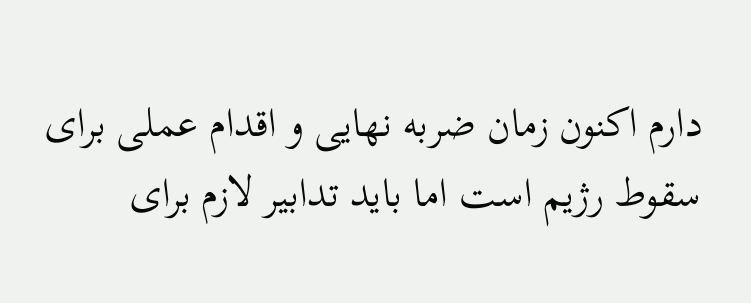دارم اکنون زمان ضربه نهایی و اقدام عملی برای سقوط رژیم است اما باید تدابیر لازم برای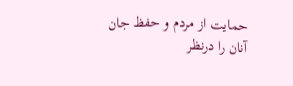حمایت از مردم و حفظ جان آنان را درنظر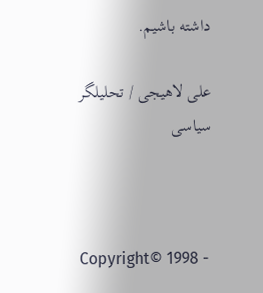داشته باشیم.

علی لاهیجی / تحلیلگر سیاسی



Copyright© 1998 -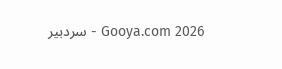2026 Gooya.com - سردبیر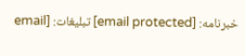خبرنامه: [email protected] تبلیغات: [email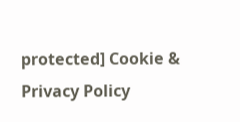protected] Cookie & Privacy Policy